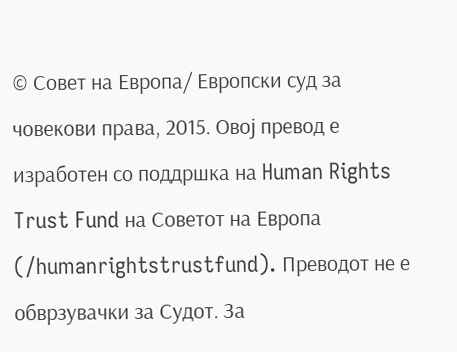© Совет на Европа/ Европски суд за човекови права, 2015. Овој превод е изработен со поддршка на Human Rights Trust Fund на Советот на Европа (/humanrightstrustfund). Преводот не е обврзувачки за Судот. За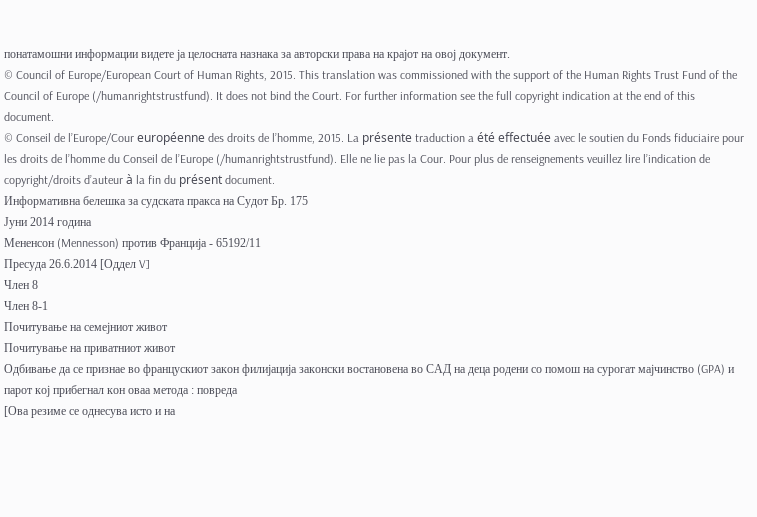понатамошни информации видете ја целосната назнака за авторски права на крајот на овој документ.
© Council of Europe/European Court of Human Rights, 2015. This translation was commissioned with the support of the Human Rights Trust Fund of the Council of Europe (/humanrightstrustfund). It does not bind the Court. For further information see the full copyright indication at the end of this document.
© Conseil de l’Europe/Cour européenne des droits de l’homme, 2015. La présente traduction a été effectuée avec le soutien du Fonds fiduciaire pour les droits de l’homme du Conseil de l’Europe (/humanrightstrustfund). Elle ne lie pas la Cour. Pour plus de renseignements veuillez lire l’indication de copyright/droits d’auteur à la fin du présent document.
Информативна белешка за судската пракса на Судот Бр. 175
Јуни 2014 година
Мененсон (Mennesson) против Франција - 65192/11
Пресуда 26.6.2014 [Оддел V]
Член 8
Член 8-1
Почитување на семејниот живот
Почитување на приватниот живот
Одбивање да се признае во францускиот закон филијација законски востановена во САД на деца родени со помош на сурогат мајчинство (GPA) и парот кој прибегнал кон оваа метода : повреда
[Ова резиме се однесува исто и на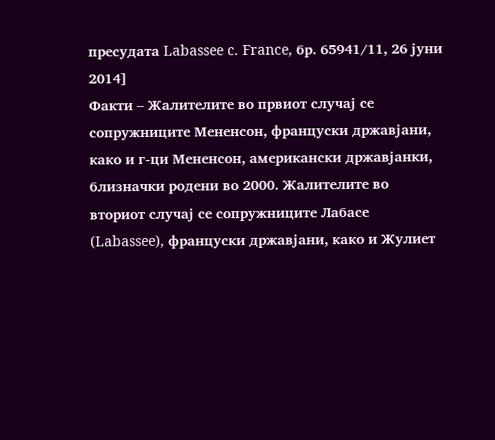пресудата Labassee c. France, бр. 65941/11, 26 jуни 2014]
Факти – Жалителите во првиот случај се сопружниците Мененсон, француски државјани, како и г-ци Мененсон, американски државјанки, близначки родени во 2000. Жалителите во вториот случај се сопружниците Лабасе (Labassee), француски државјани, како и Жулиет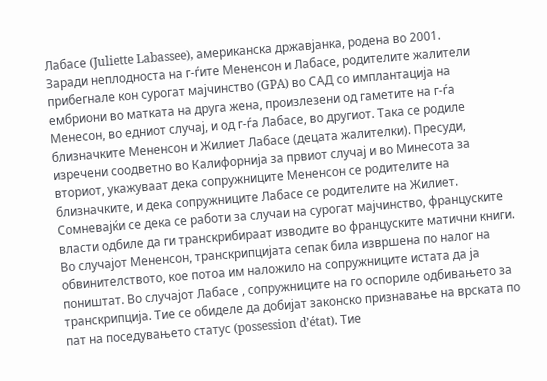Лабасе (Juliette Labassee), американска државјанка, родена во 2001.
Заради неплодноста на г-ѓите Мененсон и Лабасе, родителите жалители прибегнале кон сурогат мајчинство (GPA) во САД со имплантација на ембриони во матката на друга жена, произлезени од гаметите на г-ѓа Менесон, во едниот случај, и од г-ѓа Лабасе, во другиот. Така се родиле близначките Мененсон и Жилиет Лабасе (децата жалителки). Пресуди, изречени соодветно во Калифорнија за првиот случај и во Минесота за вториот, укажуваат дека сопружниците Мененсон се родителите на близначките, и дека сопружниците Лабасе се родителите на Жилиет.
Сомневајќи се дека се работи за случаи на сурогат мајчинство, француските власти одбиле да ги транскрибираат изводите во француските матични книги. Во случајот Мененсон, транскрипцијата сепак била извршена по налог на обвинителството, кое потоа им наложило на сопружниците истата да ја поништат. Во случајот Лабасе , сопружниците на го оспориле одбивањето за транскрипција. Тие се обиделе да добијат законско признавање на врската по пат на поседувањето статус (possession d’état). Тие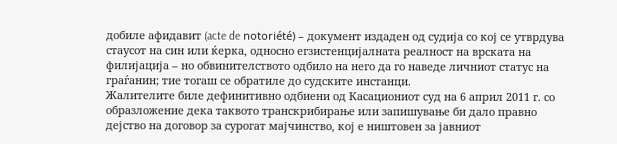добиле афидавит (acte de notoriété) – документ издаден од судија со кој се утврдува стаусот на син или ќерка, односно егзистенцијалната реалност на врската на филијација – но обвинителството одбило на него да го наведе личниот статус на граѓанин; тие тогаш се обратиле до судските инстанци.
Жалителите биле дефинитивно одбиени од Касациониот суд на 6 април 2011 г. со образложение дека таквото транскрибирање или запишување би дало правно дејство на договор за сурогат мајчинство, кој е ништовен за јавниот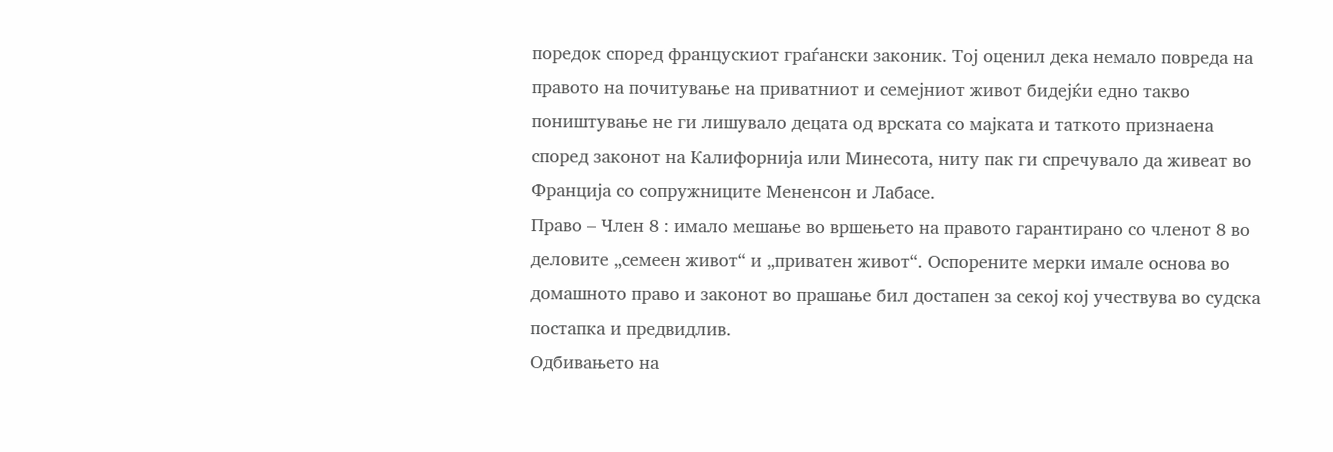поредок според францускиот граѓански законик. Тој оценил дека немало повреда на правото на почитување на приватниот и семејниот живот бидејќи едно такво поништување не ги лишувало децата од врската со мајката и таткото признаена според законот на Калифорнија или Минесота, ниту пак ги спречувало да живеат во Франција со сопружниците Мененсон и Лабасе.
Право – Член 8 : имало мешање во вршењето на правото гарантирано со членот 8 во деловите „семеен живот“ и „приватен живот“. Оспорените мерки имале основа во домашното право и законот во прашање бил достапен за секој кој учествува во судска постапка и предвидлив.
Одбивањето на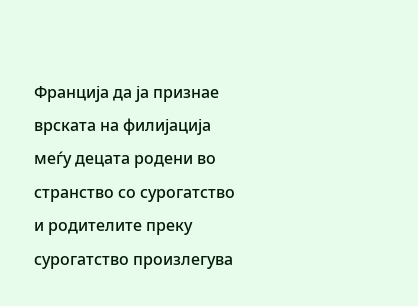Франција да ја признае врската на филијација меѓу децата родени во странство со сурогатство и родителите преку сурогатство произлегува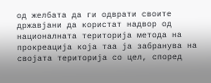од желбата да ги одврати своите државјани да користат надвор од националната територија метода на прокреација која таа ја забранува на својата територија со цел, според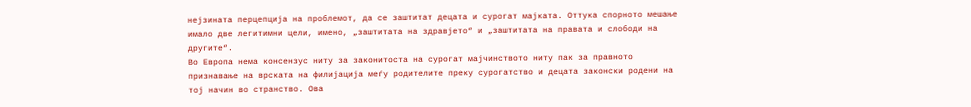нејзината перцепција на проблемот, да се заштитат децата и сурогат мајката. Оттука спорното мешање имало две легитимни цели, имено, „заштитата на здравјето“ и „заштитата на правата и слободи на другите“.
Во Европа нема консензус ниту за законитоста на сурогат мајчинството ниту пак за правното признавање на врската на филијација меѓу родителите преку сурогатство и децата законски родени на тој начин во странство. Ова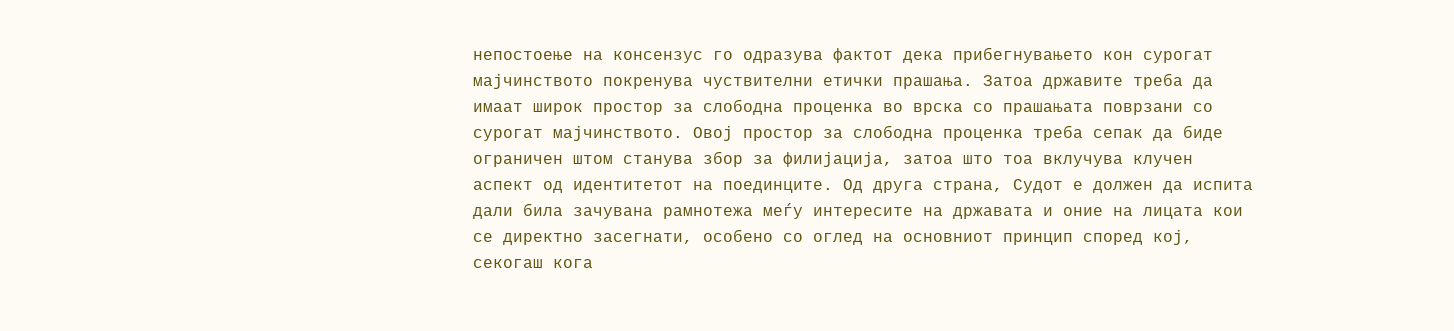непостоење на консензус го одразува фактот дека прибегнувањето кон сурогат мајчинството покренува чуствителни етички прашања. Затоа државите треба да имаат широк простор за слободна проценка во врска со прашањата поврзани со сурогат мајчинството. Овој простор за слободна проценка треба сепак да биде ограничен штом станува збор за филијација, затоа што тоа вклучува клучен аспект од идентитетот на поединците. Од друга страна, Судот е должен да испита дали била зачувана рамнотежа меѓу интересите на државата и оние на лицата кои се директно засегнати, особено со оглед на основниот принцип според кој, секогаш кога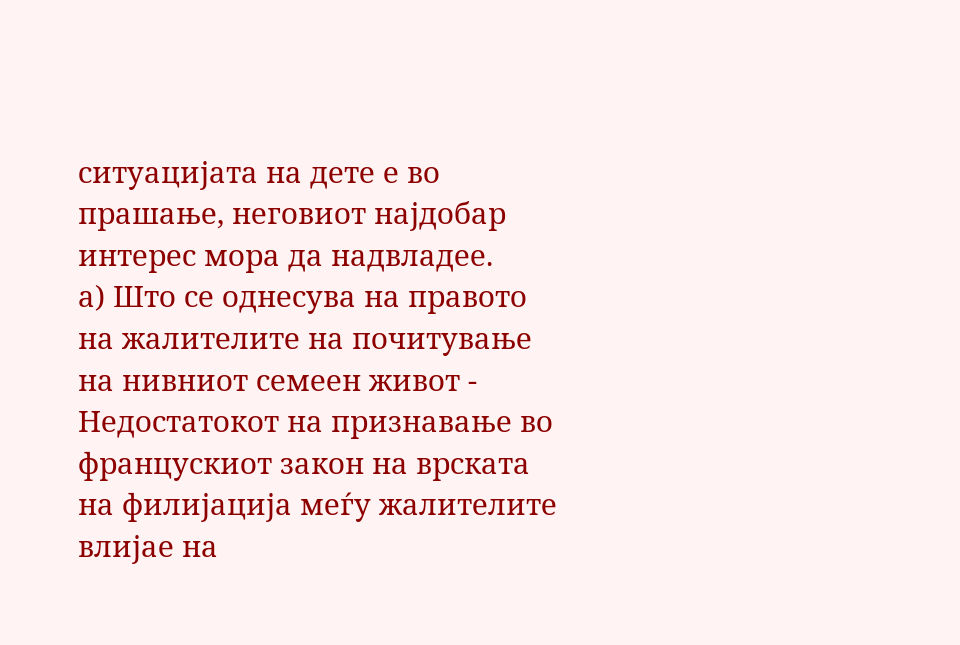ситуацијата на дете е во прашање, неговиот најдобар интерес мора да надвладее.
а) Што се однесува на правото на жалителите на почитување на нивниот семеен живот - Недостатокот на признавање во францускиот закон на врската на филијација меѓу жалителите влијае на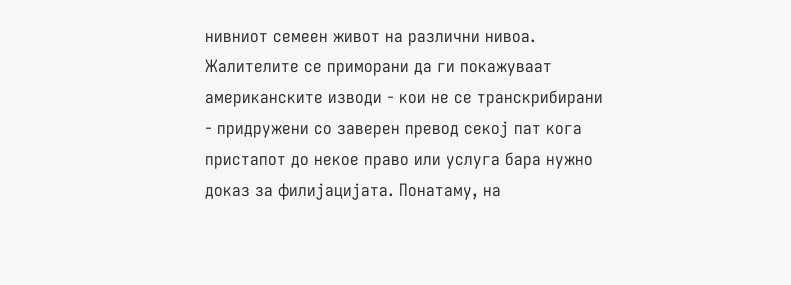нивниот семеен живот на различни нивоа. Жалителите се приморани да ги покажуваат американските изводи - кои не се транскрибирани - придружени со заверен превод секој пат кога пристапот до некое право или услуга бара нужно доказ за филијацијата. Понатаму, на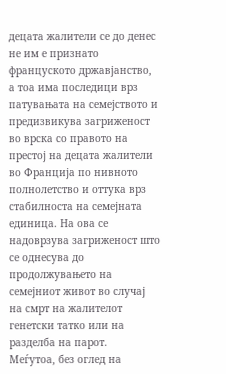децата жалители се до денес не им е признато француското државјанство, а тоа има последици врз патувањата на семејството и предизвикува загриженост во врска со правото на престој на децата жалители во Франција по нивното полнолетство и оттука врз стабилноста на семејната единица. На ова се надоврзува загриженост што се однесува до продолжувањето на семејниот живот во случај на смрт на жалителот генетски татко или на разделба на парот.
Меѓутоа, без оглед на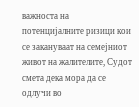важноста на потенцијалните ризици кои се закануваат на семејниот живот на жалителите, Судот смета дека мора да се одлучи во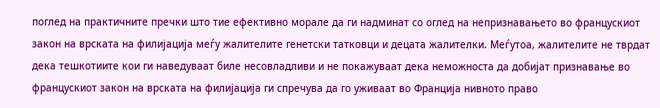поглед на практичните пречки што тие ефективно морале да ги надминат со оглед на непризнавањето во францускиот закон на врската на филијација меѓу жалителите генетски татковци и децата жалителки. Меѓутоа, жалителите не тврдат дека тешкотиите кои ги наведуваат биле несовладливи и не покажуваат дека неможноста да добијат признавање во францускиот закон на врската на филијација ги спречува да го уживаат во Франција нивното право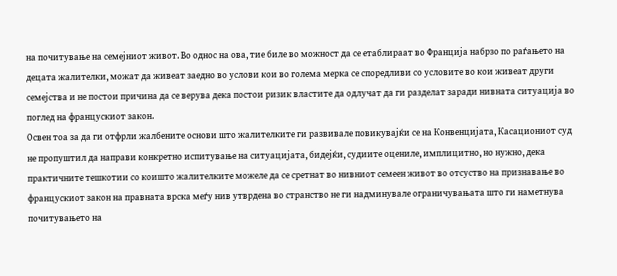на почитување на семејниот живот. Во однос на ова, тие биле во можност да се етаблираат во Франција набрзо по раѓањето на децата жалителки, можат да живеат заедно во услови кои во голема мерка се споредливи со условите во кои живеат други семејства и не постои причина да се верува дека постои ризик властите да одлучат да ги разделат заради нивната ситуација во поглед на францускиот закон.
Освен тоа за да ги отфрли жалбените основи што жалителките ги развивале повикувајќи се на Конвенцијата, Касациониот суд не пропуштил да направи конкретно испитување на ситуацијата, бидејќи, судиите оцениле, имплицитно, но нужно, дека практичните тешкотии со коишто жалителките можеле да се сретнат во нивниот семеен живот во отсуство на признавање во францускиот закон на правната врска меѓу нив утврдена во странство не ги надминувале ограничувањата што ги наметнува почитувањето на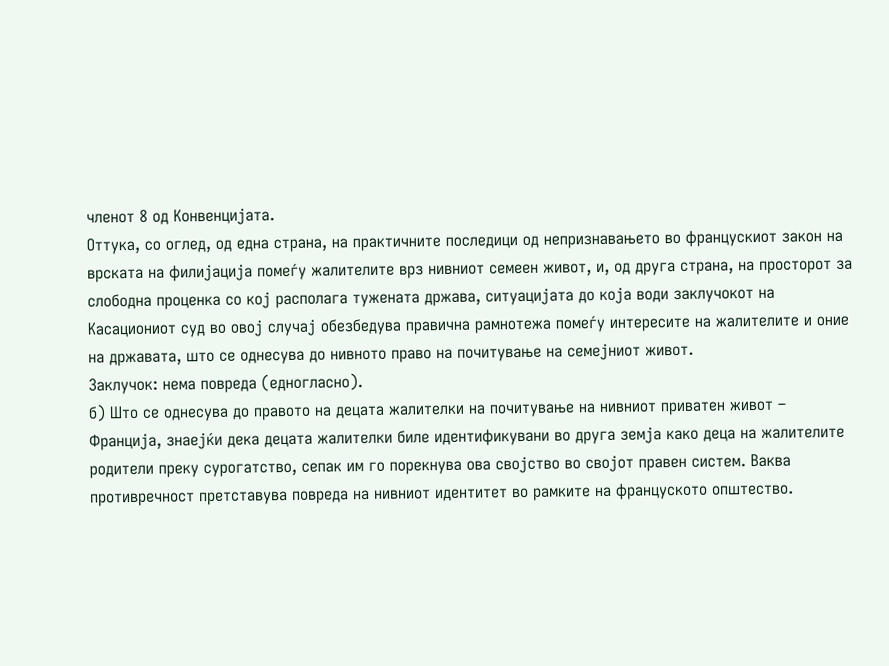членот 8 од Конвенцијата.
Оттука, со оглед, од една страна, на практичните последици од непризнавањето во францускиот закон на врската на филијација помеѓу жалителите врз нивниот семеен живот, и, од друга страна, на просторот за слободна проценка со кој располага тужената држава, ситуацијата до која води заклучокот на Касациониот суд во овој случај обезбедува правична рамнотежа помеѓу интересите на жалителите и оние на државата, што се однесува до нивното право на почитување на семејниот живот.
Заклучок: нема повреда (едногласно).
б) Што се однесува до правото на децата жалителки на почитување на нивниот приватен живот – Франција, знаејќи дека децата жалителки биле идентификувани во друга земја како деца на жалителите родители преку сурогатство, сепак им го порекнува ова својство во својот правен систем. Ваква противречност претставува повреда на нивниот идентитет во рамките на француското општество.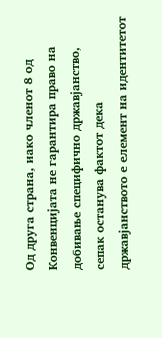Од друга страна, иако членот 8 од Конвенцијата не гарантира право на добивање специфично државјанство, сепак останува фактот дека државјанството е елемент на идентитетот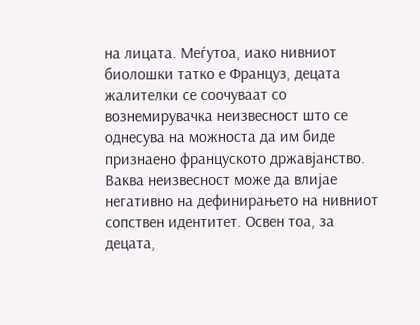на лицата. Меѓутоа, иако нивниот биолошки татко е Француз, децата жалителки се соочуваат со вознемирувачка неизвесност што се однесува на можноста да им биде признаено француското државјанство. Ваква неизвесност може да влијае негативно на дефинирањето на нивниот сопствен идентитет. Освен тоа, за децата,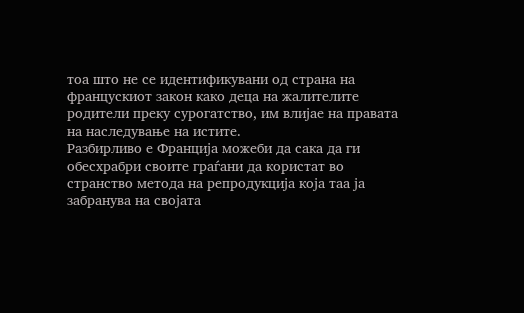тоа што не се идентификувани од страна на францускиот закон како деца на жалителите родители преку сурогатство, им влијае на правата на наследување на истите.
Разбирливо е Франција можеби да сака да ги обесхрабри своите граѓани да користат во странство метода на репродукција која таа ја забранува на својата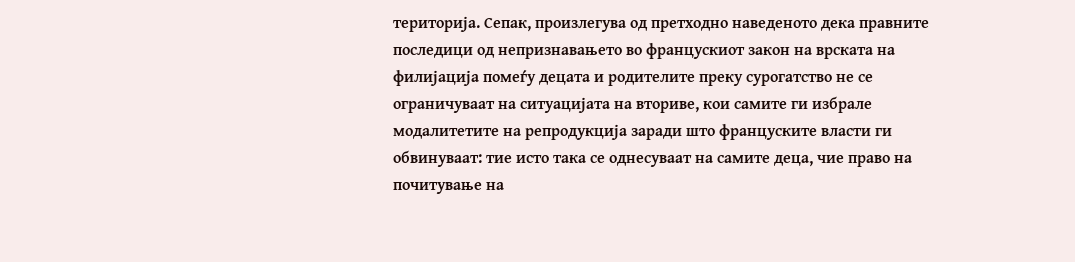територија. Сепак, произлегува од претходно наведеното дека правните последици од непризнавањето во францускиот закон на врската на филијација помеѓу децата и родителите преку сурогатство не се ограничуваат на ситуацијата на вториве, кои самите ги избрале модалитетите на репродукција заради што француските власти ги обвинуваат: тие исто така се однесуваат на самите деца, чие право на почитување на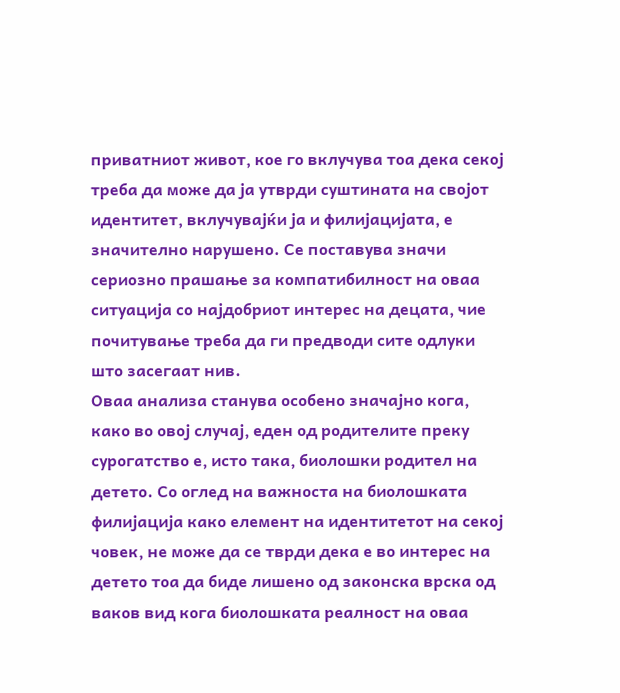приватниот живот, кое го вклучува тоа дека секој треба да може да ја утврди суштината на својот идентитет, вклучувајќи ја и филијацијата, е значително нарушено. Се поставува значи сериозно прашање за компатибилност на оваа ситуација со најдобриот интерес на децата, чие почитување треба да ги предводи сите одлуки што засегаат нив.
Оваа анализа станува особено значајно кога, како во овој случај, еден од родителите преку сурогатство е, исто така, биолошки родител на детето. Со оглед на важноста на биолошката филијација како елемент на идентитетот на секој човек, не може да се тврди дека е во интерес на детето тоа да биде лишено од законска врска од ваков вид кога биолошката реалност на оваа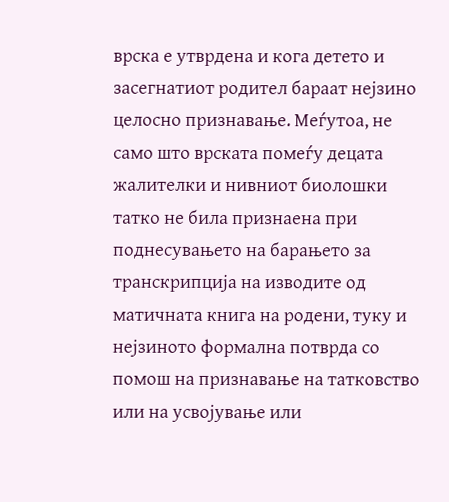врска е утврдена и кога детето и засегнатиот родител бараат нејзино целосно признавање. Меѓутоа, не само што врската помеѓу децата жалителки и нивниот биолошки татко не била признаена при поднесувањето на барањето за транскрипција на изводите од матичната книга на родени, туку и нејзиното формална потврда со помош на признавање на татковство или на усвојување или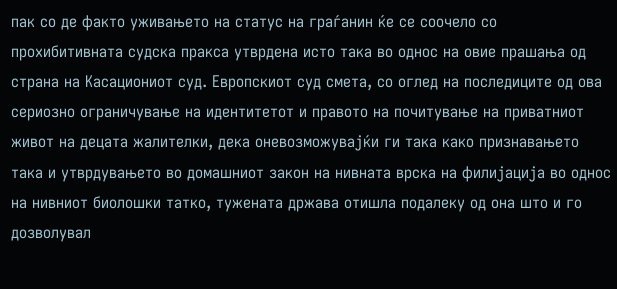пак со де факто уживањето на статус на граѓанин ќе се соочело со прохибитивната судска пракса утврдена исто така во однос на овие прашања од страна на Касациониот суд. Eвропскиот суд смета, со оглед на последиците од ова сериозно ограничување на идентитетот и правото на почитување на приватниот живот на децата жалителки, дека оневозможувајќи ги така како признавањето така и утврдувањето во домашниот закон на нивната врска на филијација во однос на нивниот биолошки татко, тужената држава отишла подалеку од она што и го дозволувал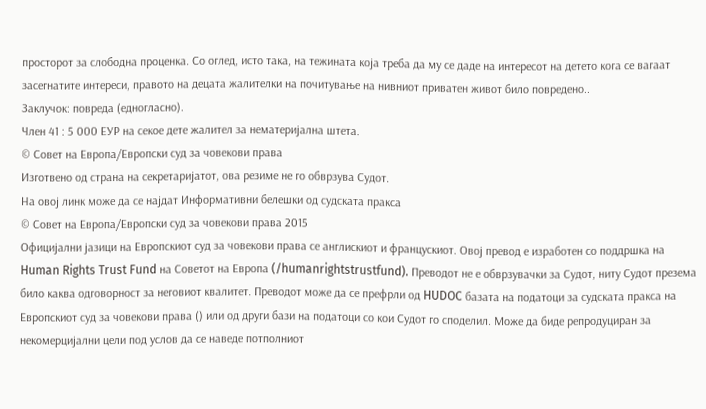просторот за слободна проценка. Со оглед, исто така, на тежината која треба да му се даде на интересот на детето кога се вагаат засегнатите интереси, правото на децата жалителки на почитување на нивниот приватен живот било повредено..
Заклучок: повреда (едногласно).
Член 41 : 5 000 ЕУР на секое дете жалител за нематеријална штета.
© Совет на Европа/Европски суд за човекови права
Изготвено од страна на секретаријатот, ова резиме не го обврзува Судот.
На овој линк може да се најдат Информативни белешки од судската пракса
© Совет на Европа/Европски суд за човекови права 2015
Официјални јазици на Европскиот суд за човекови права се англискиот и францускиот. Овој превод е изработен со поддршка на Human Rights Trust Fund на Советот на Европа (/humanrightstrustfund). Преводот не е обврзувачки за Судот, ниту Судот презема било каква одговорност за неговиот квалитет. Преводот може да се префрли од HUDOC базата на податоци за судската пракса на Европскиот суд за човекови права () или од други бази на податоци со кои Судот го споделил. Може да биде репродуциран за некомерцијални цели под услов да се наведе потполниот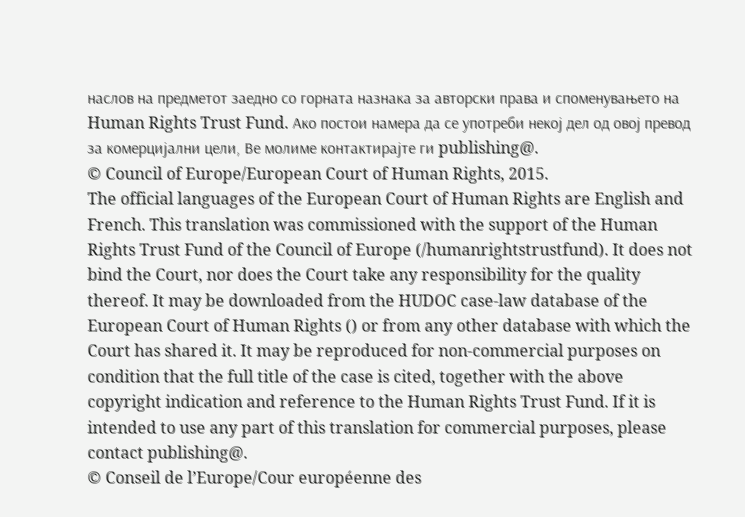наслов на предметот заедно со горната назнака за авторски права и споменувањето на Human Rights Trust Fund. Ако постои намера да се употреби некој дел од овој превод за комерцијални цели, Ве молиме контактирајте ги publishing@.
© Council of Europe/European Court of Human Rights, 2015.
The official languages of the European Court of Human Rights are English and French. This translation was commissioned with the support of the Human Rights Trust Fund of the Council of Europe (/humanrightstrustfund). It does not bind the Court, nor does the Court take any responsibility for the quality thereof. It may be downloaded from the HUDOC case-law database of the European Court of Human Rights () or from any other database with which the Court has shared it. It may be reproduced for non-commercial purposes on condition that the full title of the case is cited, together with the above copyright indication and reference to the Human Rights Trust Fund. If it is intended to use any part of this translation for commercial purposes, please contact publishing@.
© Conseil de l’Europe/Cour européenne des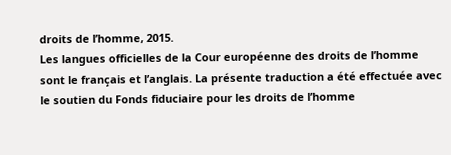droits de l’homme, 2015.
Les langues officielles de la Cour européenne des droits de l’homme sont le français et l’anglais. La présente traduction a été effectuée avec le soutien du Fonds fiduciaire pour les droits de l’homme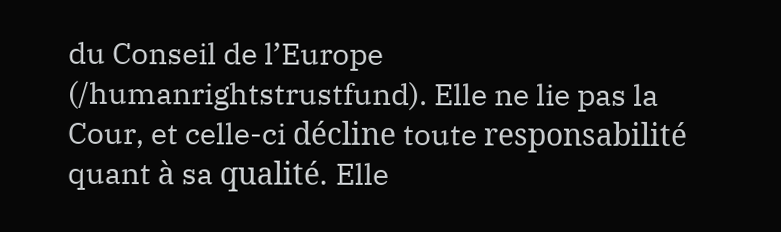du Conseil de l’Europe (/humanrightstrustfund). Elle ne lie pas la Cour, et celle-ci décline toute responsabilité quant à sa qualité. Elle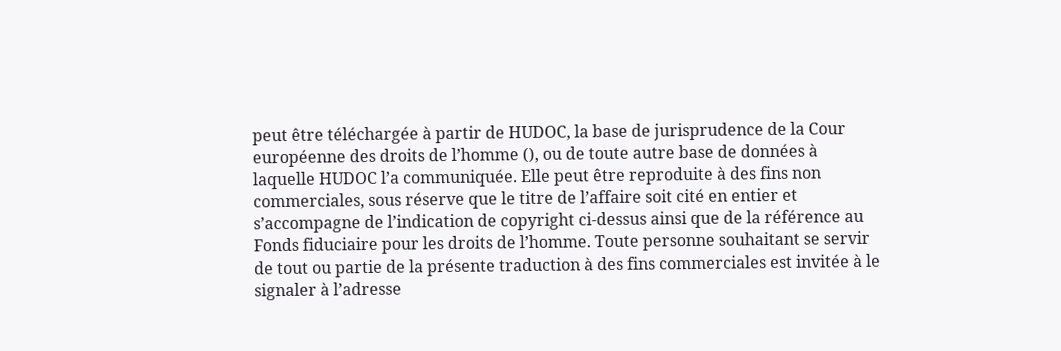peut être téléchargée à partir de HUDOC, la base de jurisprudence de la Cour européenne des droits de l’homme (), ou de toute autre base de données à laquelle HUDOC l’a communiquée. Elle peut être reproduite à des fins non commerciales, sous réserve que le titre de l’affaire soit cité en entier et s’accompagne de l’indication de copyright ci-dessus ainsi que de la référence au Fonds fiduciaire pour les droits de l’homme. Toute personne souhaitant se servir de tout ou partie de la présente traduction à des fins commerciales est invitée à le signaler à l’adresse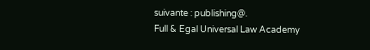suivante : publishing@.
Full & Egal Universal Law Academy